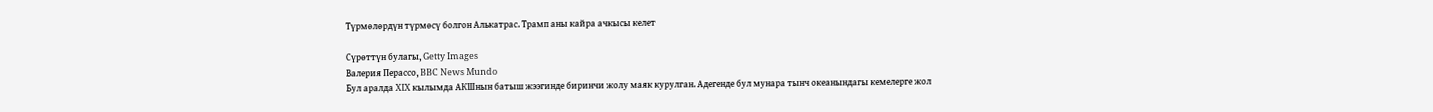Түрмөлөрдүн түрмөсү болгон Алькатрас. Трамп аны кайра ачкысы келет

Сүрөттүн булагы, Getty Images
Валерия Перассо, BBC News Mundo
Бул аралда XIX кылымда АКШнын батыш жээгинде биринчи жолу маяк курулган. Адегенде бул мунара тынч океанындагы кемелерге жол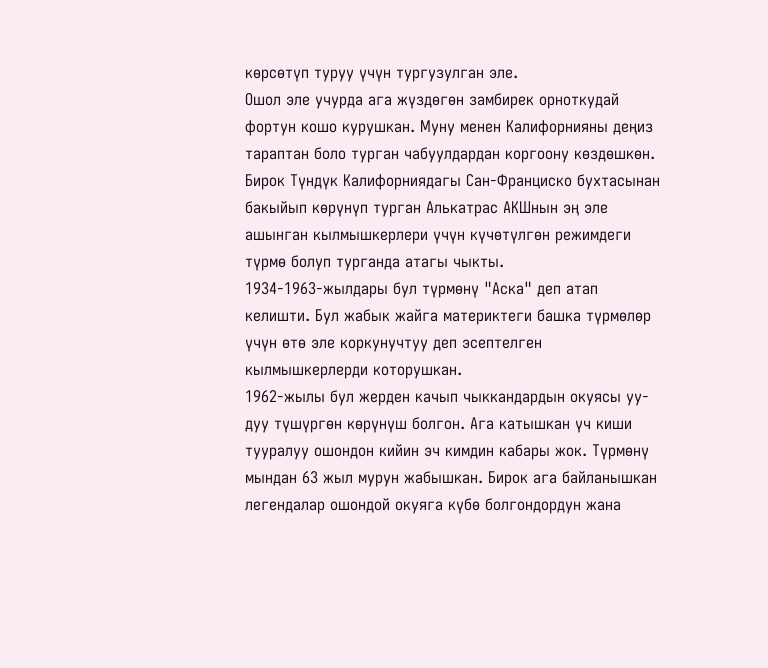көрсөтүп туруу үчүн тургузулган эле.
Ошол эле учурда ага жүздөгөн замбирек орноткудай фортун кошо курушкан. Муну менен Калифорнияны деңиз тараптан боло турган чабуулдардан коргоону көздөшкөн.
Бирок Түндүк Калифорниядагы Сан-Франциско бухтасынан бакыйып көрүнүп турган Алькатрас АКШнын эң эле ашынган кылмышкерлери үчүн күчөтүлгөн режимдеги түрмө болуп турганда атагы чыкты.
1934-1963-жылдары бул түрмөнү "Аска" деп атап келишти. Бул жабык жайга материктеги башка түрмөлөр үчүн өтө эле коркунучтуу деп эсептелген кылмышкерлерди которушкан.
1962-жылы бул жерден качып чыккандардын окуясы уу-дуу түшүргөн көрүнүш болгон. Ага катышкан үч киши тууралуу ошондон кийин эч кимдин кабары жок. Түрмөнү мындан 63 жыл мурун жабышкан. Бирок ага байланышкан легендалар ошондой окуяга күбө болгондордун жана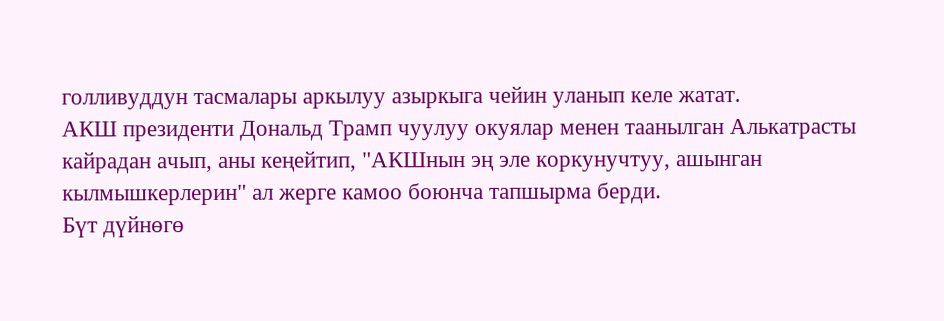голливуддун тасмалары аркылуу азыркыга чейин уланып келе жатат.
АКШ президенти Дональд Трамп чуулуу окуялар менен таанылган Алькатрасты кайрадан ачып, аны кеңейтип, "АКШнын эң эле коркунучтуу, ашынган кылмышкерлерин" ал жерге камоо боюнча тапшырма берди.
Бүт дүйнөгө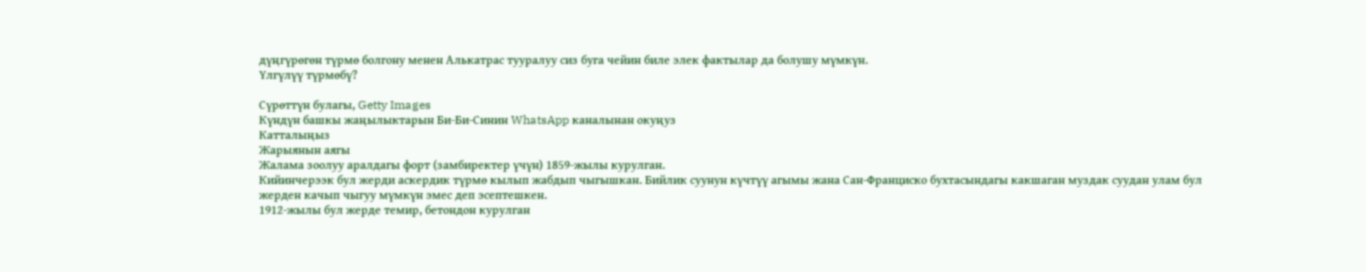дүңгүрөгөн түрмө болгону менен Алькатрас тууралуу сиз буга чейин биле элек фактылар да болушу мүмкүн.
Үлгүлүү түрмөбү?

Сүрөттүн булагы, Getty Images
Күндүн башкы жаңылыктарын Би-Би-Синин WhatsApp каналынан окуңуз
Катталыңыз
Жарыянын аягы
Жалама зоолуу аралдагы форт (замбиректер үчүн) 1859-жылы курулган.
Кийинчерээк бул жерди аскердик түрмө кылып жабдып чыгышкан. Бийлик суунун күчтүү агымы жана Сан-Франциско бухтасындагы какшаган муздак суудан улам бул жерден качып чыгуу мүмкүн эмес деп эсептешкен.
1912-жылы бул жерде темир, бетондон курулган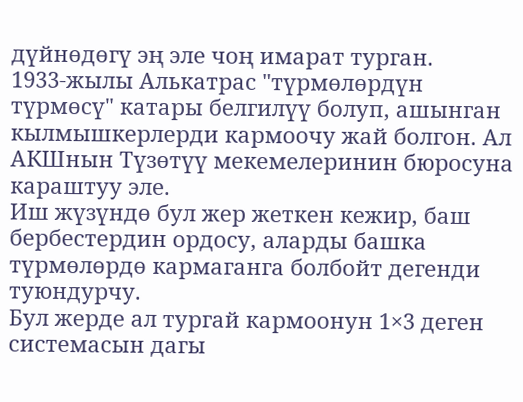дүйнөдөгү эң эле чоң имарат турган.
1933-жылы Алькатрас "түрмөлөрдүн түрмөсү" катары белгилүү болуп, ашынган кылмышкерлерди кармоочу жай болгон. Ал АКШнын Түзөтүү мекемелеринин бюросуна караштуу эле.
Иш жүзүндө бул жер жеткен кежир, баш бербестердин ордосу, аларды башка түрмөлөрдө кармаганга болбойт дегенди туюндурчу.
Бул жерде ал тургай кармоонун 1×3 деген системасын дагы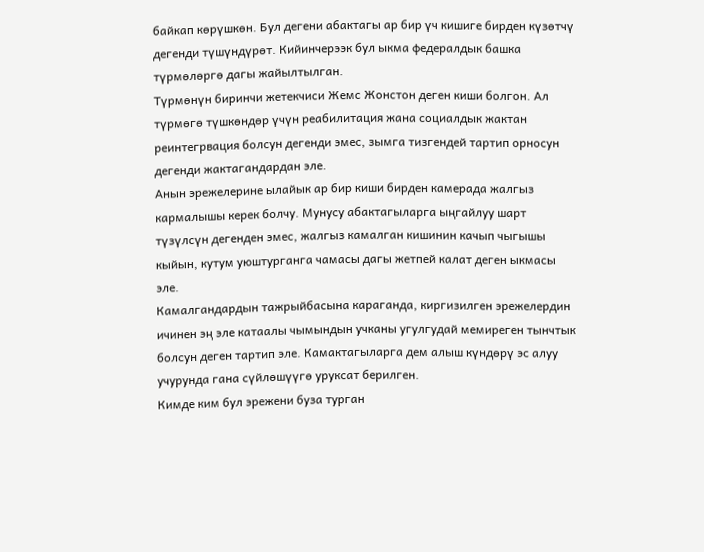байкап көрүшкөн. Бул дегени абактагы ар бир үч кишиге бирден күзөтчү дегенди түшүндүрөт. Кийинчерээк бул ыкма федералдык башка түрмөлөргө дагы жайылтылган.
Түрмөнүн биринчи жетекчиси Жемс Жонстон деген киши болгон. Ал түрмөгө түшкөндөр үчүн реабилитация жана социалдык жактан реинтегрвация болсун дегенди эмес, зымга тизгендей тартип орносун дегенди жактагандардан эле.
Анын эрежелерине ылайык ар бир киши бирден камерада жалгыз кармалышы керек болчу. Мунусу абактагыларга ыңгайлуу шарт түзүлсүн дегенден эмес, жалгыз камалган кишинин качып чыгышы кыйын, кутум уюштурганга чамасы дагы жетпей калат деген ыкмасы эле.
Камалгандардын тажрыйбасына караганда, киргизилген эрежелердин ичинен эң эле катаалы чымындын учканы угулгудай мемиреген тынчтык болсун деген тартип эле. Камактагыларга дем алыш күндөрү эс алуу учурунда гана сүйлөшүүгө уруксат берилген.
Кимде ким бул эрежени буза турган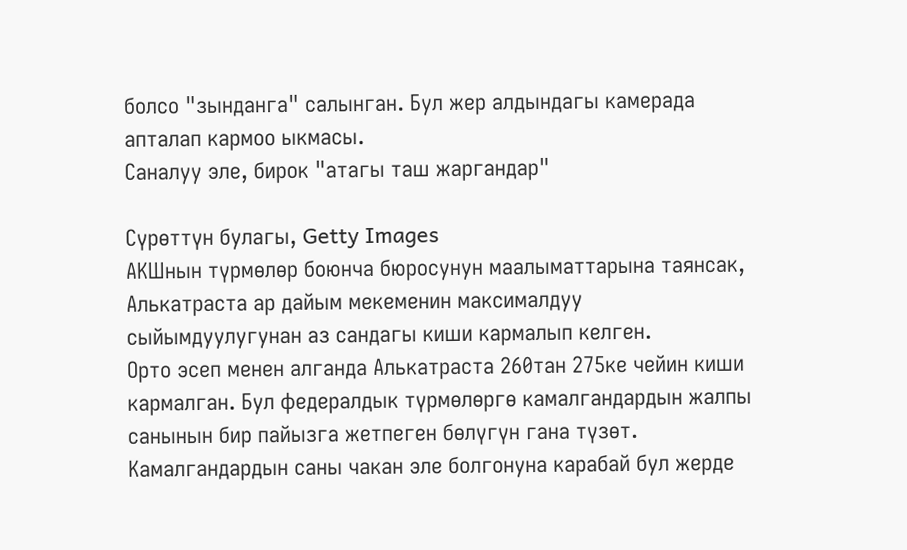болсо "зынданга" салынган. Бул жер алдындагы камерада апталап кармоо ыкмасы.
Саналуу эле, бирок "атагы таш жаргандар"

Сүрөттүн булагы, Getty Images
АКШнын түрмөлөр боюнча бюросунун маалыматтарына таянсак, Алькатраста ар дайым мекеменин максималдуу сыйымдуулугунан аз сандагы киши кармалып келген.
Орто эсеп менен алганда Алькатраста 260тан 275ке чейин киши кармалган. Бул федералдык түрмөлөргө камалгандардын жалпы санынын бир пайызга жетпеген бөлүгүн гана түзөт. Камалгандардын саны чакан эле болгонуна карабай бул жерде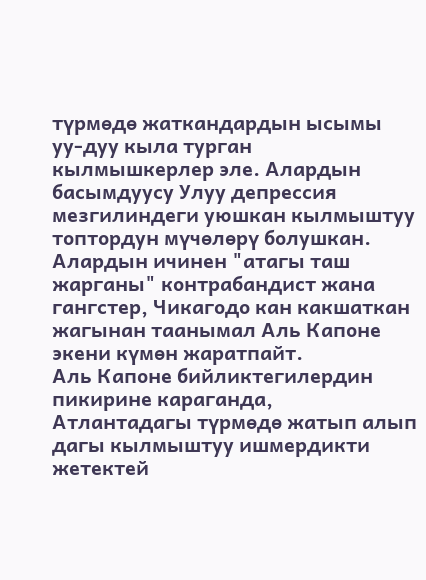түрмөдө жаткандардын ысымы уу-дуу кыла турган кылмышкерлер эле. Алардын басымдуусу Улуу депрессия мезгилиндеги уюшкан кылмыштуу топтордун мүчөлөрү болушкан.
Алардын ичинен "атагы таш жарганы" контрабандист жана гангстер, Чикагодо кан какшаткан жагынан таанымал Аль Капоне экени күмөн жаратпайт.
Аль Капоне бийликтегилердин пикирине караганда, Атлантадагы түрмөдө жатып алып дагы кылмыштуу ишмердикти жетектей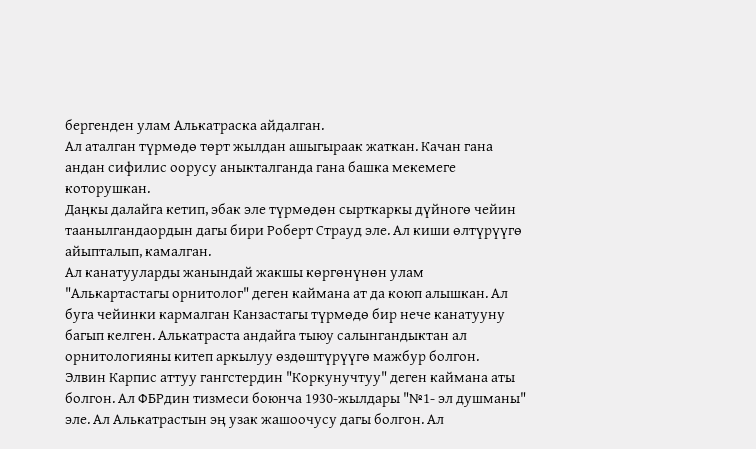бергенден улам Алькатраска айдалган.
Ал аталган түрмөдө төрт жылдан ашыгыраак жаткан. Качан гана андан сифилис оорусу аныкталганда гана башка мекемеге которушкан.
Даңкы далайга кетип, эбак эле түрмөдөн сырткаркы дүйногө чейин таанылгандаордын дагы бири Роберт Страуд эле. Ал киши өлтүрүүгө айыпталып, камалган.
Ал канатууларды жанындай жакшы көргөнүнөн улам "Алькартастагы орнитолог" деген каймана ат да коюп алышкан. Ал буга чейинки кармалган Канзастагы түрмөдө бир нече канатууну багып келген. Алькатраста андайга тыюу салынгандыктан ал орнитологияны китеп аркылуу өздөштүрүүгө мажбур болгон.
Элвин Карпис аттуу гангстердин "Коркунучтуу" деген каймана аты болгон. Ал ФБРдин тизмеси боюнча 1930-жылдары "№1- эл душманы" эле. Ал Алькатрастын эң узак жашоочусу дагы болгон. Ал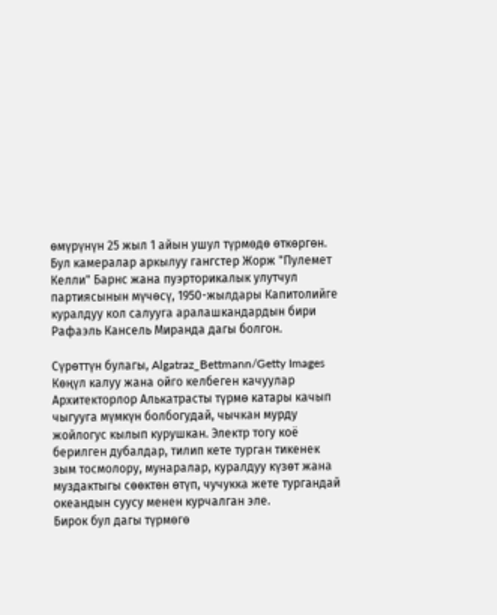өмүрүнүн 25 жыл 1 айын ушул түрмөдө өткөргөн.
Бул камералар аркылуу гангстер Жорж "Пулемет Келли" Барнс жана пуэрторикалык улутчул партиясынын мүчөсү, 1950-жылдары Капитолийге куралдуу кол салууга аралашкандардын бири Рафаэль Кансель Миранда дагы болгон.

Сүрөттүн булагы, Algatraz_Bettmann/Getty Images
Көңүл калуу жана ойго келбеген качуулар
Архитекторлор Алькатрасты түрмө катары качып чыгууга мүмкүн болбогудай, чычкан мурду жойлогус кылып курушкан. Электр тогу коё берилген дубалдар, тилип кете турган тикенек зым тосмолору, мунаралар, куралдуу күзөт жана муздактыгы сөөктөн өтүп, чучукка жете тургандай океандын суусу менен курчалган эле.
Бирок бул дагы түрмөгө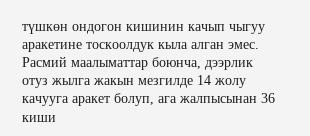түшкөн ондогон кишинин качып чыгуу аракетине тоскоолдук кыла алган эмес. Расмий маалыматтар боюнча, дээрлик отуз жылга жакын мезгилде 14 жолу качууга аракет болуп, ага жалпысынан 36 киши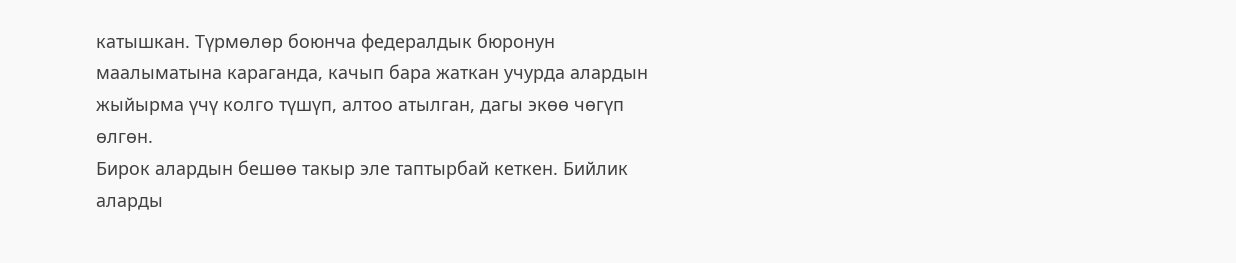катышкан. Түрмөлөр боюнча федералдык бюронун маалыматына караганда, качып бара жаткан учурда алардын жыйырма үчү колго түшүп, алтоо атылган, дагы экөө чөгүп өлгөн.
Бирок алардын бешөө такыр эле таптырбай кеткен. Бийлик аларды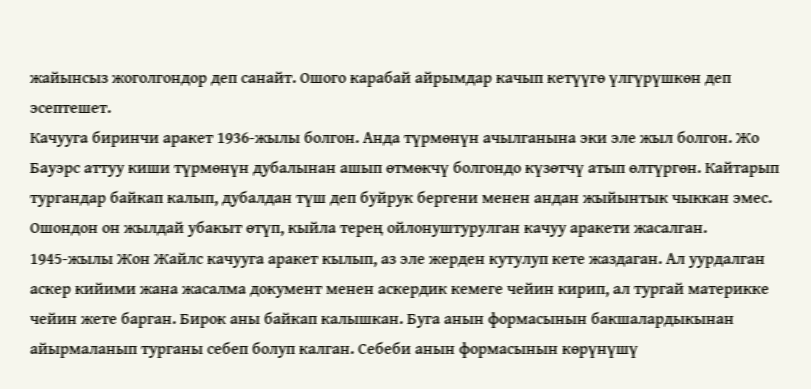жайынсыз жоголгондор деп санайт. Ошого карабай айрымдар качып кетүүгө үлгүрүшкөн деп эсептешет.
Качууга биринчи аракет 1936-жылы болгон. Анда түрмөнүн ачылганына эки эле жыл болгон. Жо Бауэрс аттуу киши түрмөнүн дубалынан ашып өтмөкчү болгондо күзөтчү атып өлтүргөн. Кайтарып тургандар байкап калып, дубалдан түш деп буйрук бергени менен андан жыйынтык чыккан эмес.
Ошондон он жылдай убакыт өтүп, кыйла терең ойлонуштурулган качуу аракети жасалган.
1945-жылы Жон Жайлс качууга аракет кылып, аз эле жерден кутулуп кете жаздаган. Ал уурдалган аскер кийими жана жасалма документ менен аскердик кемеге чейин кирип, ал тургай материкке чейин жете барган. Бирок аны байкап калышкан. Буга анын формасынын бакшалардыкынан айырмаланып турганы себеп болуп калган. Себеби анын формасынын көрүнүшү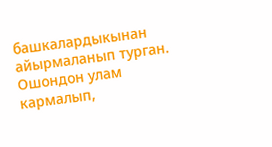башкалардыкынан айырмаланып турган. Ошондон улам кармалып,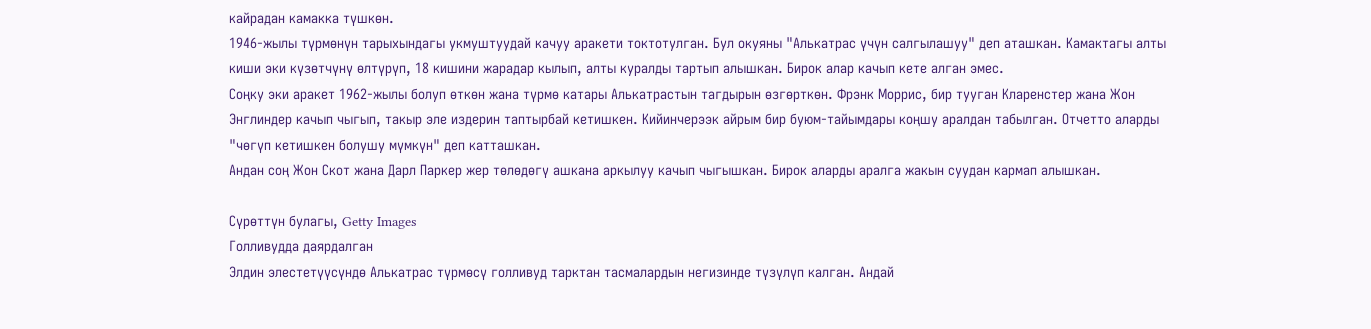кайрадан камакка түшкөн.
1946-жылы түрмөнүн тарыхындагы укмуштуудай качуу аракети токтотулган. Бул окуяны "Алькатрас үчүн салгылашуу" деп аташкан. Камактагы алты киши эки күзөтчүнү өлтүрүп, 18 кишини жарадар кылып, алты куралды тартып алышкан. Бирок алар качып кете алган эмес.
Соңку эки аракет 1962-жылы болуп өткөн жана түрмө катары Алькатрастын тагдырын өзгөрткөн. Фрэнк Моррис, бир тууган Кларенстер жана Жон Энглиндер качып чыгып, такыр эле издерин таптырбай кетишкен. Кийинчерээк айрым бир буюм-тайымдары коңшу аралдан табылган. Отчетто аларды "чөгүп кетишкен болушу мүмкүн" деп катташкан.
Андан соң Жон Скот жана Дарл Паркер жер төлөдөгү ашкана аркылуу качып чыгышкан. Бирок аларды аралга жакын суудан кармап алышкан.

Сүрөттүн булагы, Getty Images
Голливудда даярдалган
Элдин элестетүүсүндө Алькатрас түрмөсү голливуд тарктан тасмалардын негизинде түзүлүп калган. Андай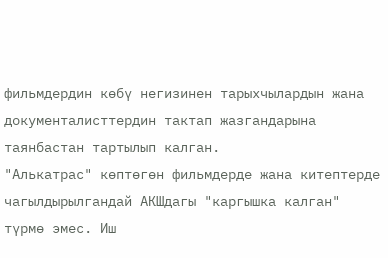фильмдердин көбү негизинен тарыхчылардын жана документалисттердин тактап жазгандарына таянбастан тартылып калган.
"Алькатрас" көптөгөн фильмдерде жана китептерде чагылдырылгандай АКШдагы "каргышка калган" түрмө эмес. Иш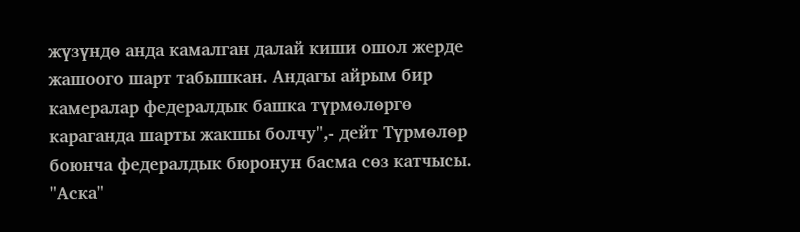жүзүндө анда камалган далай киши ошол жерде жашоого шарт табышкан. Андагы айрым бир камералар федералдык башка түрмөлөргө караганда шарты жакшы болчу",- дейт Түрмөлөр боюнча федералдык бюронун басма сөз катчысы.
"Аска"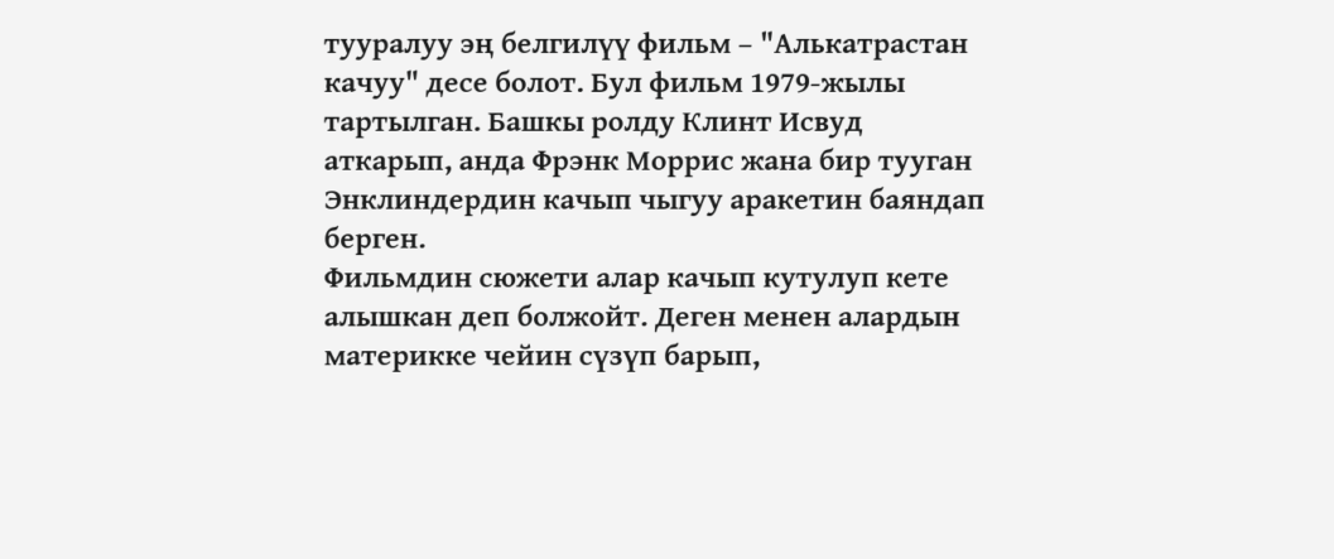тууралуу эң белгилүү фильм – "Алькатрастан качуу" десе болот. Бул фильм 1979-жылы тартылган. Башкы ролду Клинт Исвуд аткарып, анда Фрэнк Моррис жана бир тууган Энклиндердин качып чыгуу аракетин баяндап берген.
Фильмдин сюжети алар качып кутулуп кете алышкан деп болжойт. Деген менен алардын материкке чейин сүзүп барып,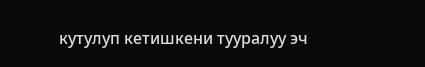кутулуп кетишкени тууралуу эч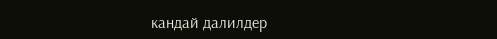кандай далилдер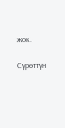жок.

Сүрөттүн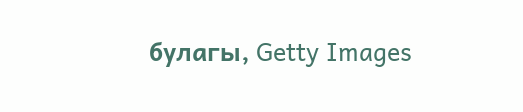булагы, Getty Images